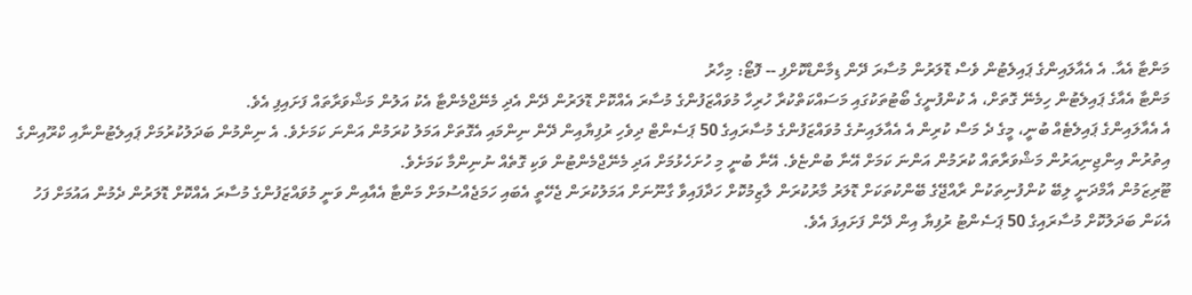މަންޓާ އެއާ. އެ އެއާލައިންގެ ޕައިލެޓުން ވެސް ޑޮލަރުން މުސާރަ ދޭން ޑިމާންޑްކޮށްފި -- ފޮޓޯ: މިހާރު
މަންޓާ އެއާގެ ޕައިލެޓުން ހިމެނޭ ގޮތަށް، އެ ކުންފުނީގެ ބޯޓުތަކުގައި މަސައްކަތްކުރާ ހުރިހާ މުވައްޒަފުންގެ މުސާރަ އެއްކޮށް ޑޮލަރުން ދޭން އެދި މެނޭޖްމެންޓާ އެކު އަލުން މަޝްވަރާތައް ފަށައިފި އެވެ.
އެ އެއާލައިންގެ ޕައިލެޓެއް ބުނީ، މީގެ ދެ މަސް ކުރިން އެ އެއާލައިނުގެ މުވައްޒަފުންގެ މުސާރައިގެ 50 ޕަސެންޓް ދިވެހި ރުފިޔާއިން ދޭން ނިންމައި އެގޮތަށް އަމަލު ކުރަމުން އަންނަ ކަމަށެވެ. އެ ނިންމުން ބަދަލުކުރުމަށް ޕައިލެޓުންނާއި ކްރޫއިންގެ އިތުރުން އިންޖިނިއަރުން މަޝްވަރާތައް ކުރަމުން އަންނަ ކަމަށް އޭނާ ބުންޏެވެ. އޭނާ ބުނީ މި ހުށަހެޅުމަށް އަދި މެނޭޖްމެންޓުން ވަކި ގޮތެއް ނުނިންމާ ކަމަށެވެ.
ޓޫރިޒަމުން އާމްދަނީ ލިބޭ ކުންފުނިތަކުން ރާއްޖޭގެ ބޭންކުތަކަށް ޑޮލަރު މާރުކުރަން ލާޒިމުކޮށް ހަދާފައިވާ ގާނޫނަށް އަމަލުކުރަން ޖެހޭތީ އެބައި ހަމަޖެއްސުމަށް މަންޓާ އެއާއިން ވަނީ މުވައްޒަފުންގެ މުސާރަ އެއްކޮށް ޑޮލަރުން ދެމުން އައުމަށް ފަހު އެކަން ބަދަލުކޮށް މުސާރައިގެ 50 ޕަސެންޓު ރުފިޔާ އިން ދޭން ފަށައިފަ އެވެ.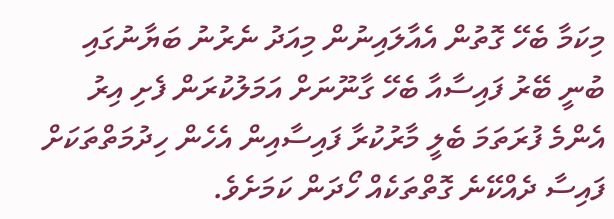މިކަމާ ބެހޭ ގޮތުން އެއާލައިނުން މިއަދު ނެރުނު ބަޔާނުގައި ބުނީ ބޭރު ފައިސާއާ ބެހޭ ގާނޫނަށް އަމަލުކުރަން ފެށި އިރު އެންމެ ފުރަތަމަ ބެލީ މާރުކުރާ ފައިސާއިން އެހެން ހިދުމަތްތަކަށް ފައިސާ ދެއްކޭނެ ގޮތްތަކެއް ހޯދަން ކަމަށެވެ.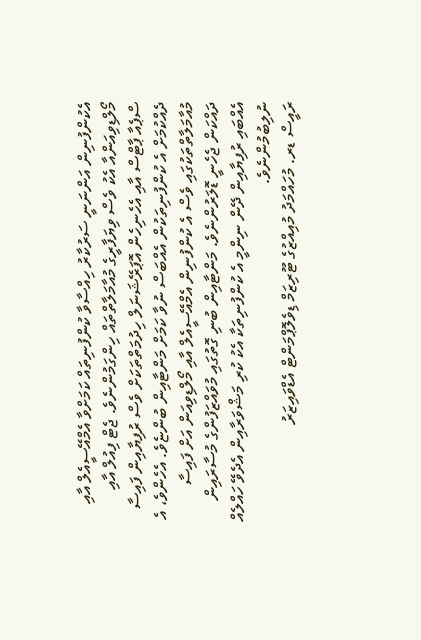އެކުންފުނިން އަންނަނީ ސަރުކާރު ހިއްސާވާ ކުންފުނިތައް ކަމަށްވާ އެމްއޭސީއެލް އާއި މޯލްޑިވިއަންއާ އެކު ވެސް ވިޔަފާރީގެ މުއާމަލާތްތައް ހިންގަމުންނެވެ. ޖެޓް ފިއުލް އާއި ސްޕެއާ ޕާޓްސް އާއި އެހެނިހެން އޮޕަރޭޝަނަލް ހިދުމަތްތަކަށް ވެސް ރުފިޔާއިން ފައިސާ ދެއްކުމަށް އެ ކުންފުނިތަކުން އެއްބަސް ނުވާ ކަމަށް މަންޓާއިން ބުންޏެވެ. އެހެންވެ، އެ މުއާމަލާތްތަކުގައި ވެސް އެ ކުންފުނިން އެމްއޭސީއެލް އާއި މޯލްޑިވިއަން އަށް ފައިސާ ދައްކަން ޖެހެނީ ޑޮލަރުންނެވެ. މަންޓާއިން ބުނި ގޮތުގައި މުވައްޒަފުންގެ މުސާރައިން އެއްބައި ރުފިޔާއިން ދޭން ނިންމީ އެ ކުންފުނިތަކާ އެކު ކުރި މަޝްވަރާއިން އެދެވޭ ހައްލެއް ނުލިބުމުންނެވެ.
ރައީސް ޑރ. މުހައްމަދު މުއިއްޒުގެ ޓޫރިޒަމް ޑިވެލޮޕްމަންޓް އެޑްވައިޒަރު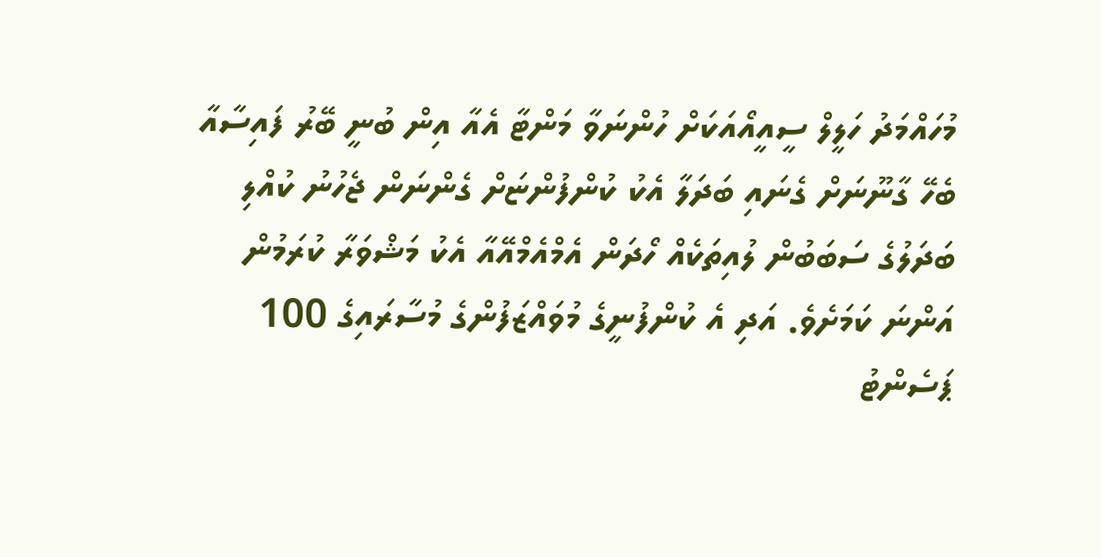މުހައްމަދު ހަލީލް ސީއީއޯއަކަށް ހުންނަވާ މަންޓާ އެއާ އިން ބުނީ ބޭރު ފައިސާއާ ބެހޭ ގާނޫނަށް ގެނައި ބަދަލާ އެކު ކުންފުންޏަށް ގެންނަން ޖެހުނު ކުއްލި ބަދަލުގެ ސަބަބުން ލުއިތަކެއް ހޯދަން އެމްއެމްއޭއާ އެކު މަޝްވަރާ ކުރަމުން އަންނަ ކަމަށެވެ. އަދި އެ ކުންފުނީގެ މުވައްޒަފުންގެ މުސާރައިގެ 100 ޕަސެންޓު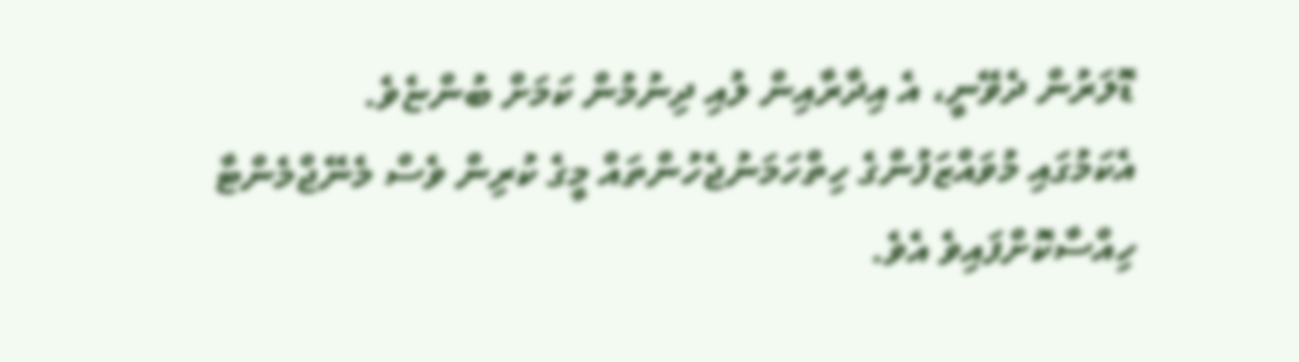ޑޮލަރުން ދެވޭނީ، އެ އިދާރާއިން ލުއި ދިނުމުން ކަމަށް ބުންޏެވެ.
އެކަމުގައި މުވައްޒަފުންގެ ހިތްހަމަނުޖެހުންތައް މީގެ ކުރިން ވެސް މެނޭޖްމެންޓާ ހިއްސާކޮށްފައިވެ އެވެ.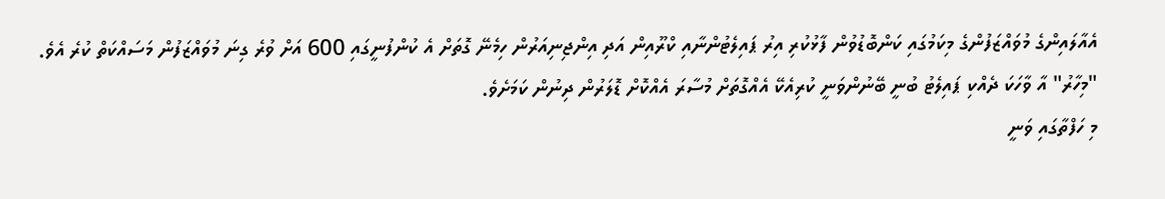އެއާލައިންގެ މުވައްޒަފުންގެ މިކަމުގައި ކަންބޮޑުވުން ފާޅުކުރި އިރު ޕައިލެޓުންނާއި ކްރޫއިން އަދި އިންޖިނިއަރުން ހިމެނޭ ގޮތަށް އެ ކުންފުނީގައި 600 އަށް ވުރެ ގިނަ މުވައްޒަފުން މަސައްކަތް ކުރެ އެވެ.
"މިހާރު" އާ ވާހަކަ ދެއްކި ޕައިލެޓު ބުނީ ބޭނުންވަނީ ކުރިއެކޭ އެއްގޮތަށް މުސާރަ އެއްކޮށް ޑޮލަރުން ދިނުން ކަމަށެވެ.
މި ހަފްތާގައި ވަނީ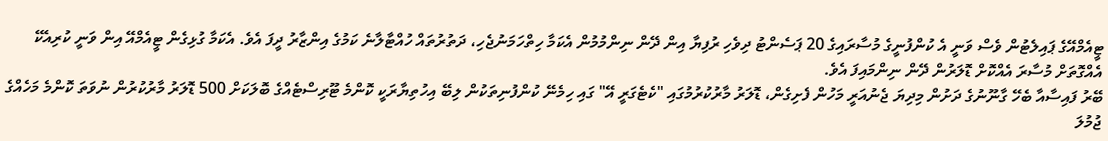ޓީއެމްއޭގެ ޕައިލެޓުން ވެސް ވަނީ އެ ކުންފުނީގެ މުސާރައިގެ 20 ޕަސެންޓު ދިވެހި ރުފިޔާ އިން ދޭން ނިންމުމުން އެކަމާ ހިތްހަމަނުޖެހި، ދަތުރުތައް ހުއްޓާލާނެ ކަމުގެ އިންޒާރު ދީފަ އެވެ. އެކަމާ ގުޅިގެން ޓީއެމްއޭ އިން ވަނީ ކުރިއެކޭ އެއްގޮތަށް މުސާރަ އެއްކޮށް ޑޮލަރުން ދޭން ނިންމައިފަ އެވެ.
ބޭރު ފައިސާއާ ބެހޭ ގާނޫނުގެ ދަށުން މިދިޔަ ޖެނުއަރީ މަހުން ފެށިގެން، ޑޮލަރު މާރުކުރުމުގައި "ކެޓެގަރީ އޭ" ގައި ހިމެނޭ ކުންފުނިތަކުން ލިބޭ އިހުތިޔާރަކީ ކޮންމެ ޓޫރިސްޓެއްގެ ބޮލަކަށް 500 ޑޮލަރު މާރުކުރުން ނުވަތަ ކޮންމެ މަހެއްގެ ޖުމުލަ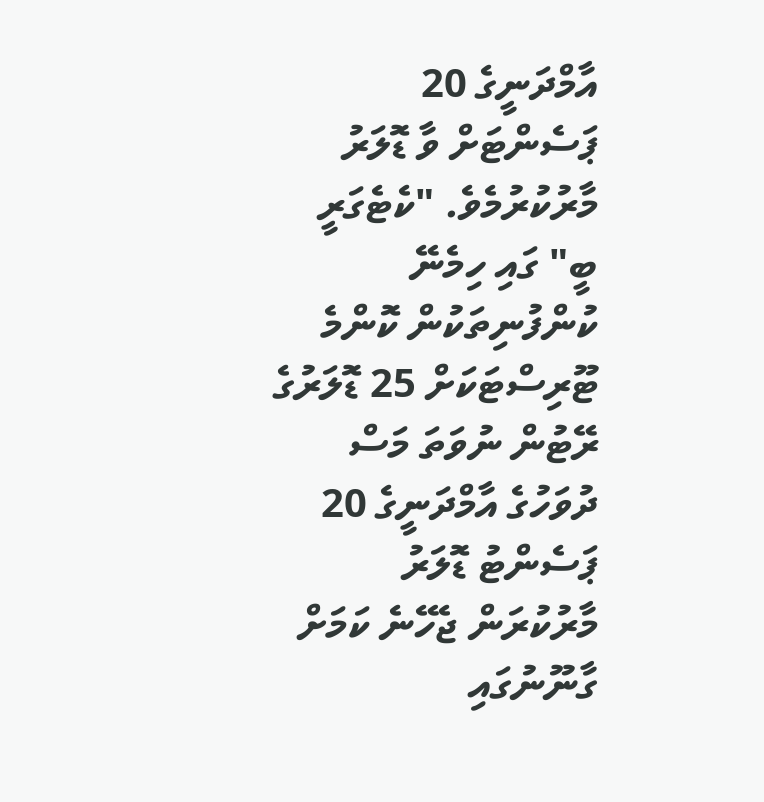އާމްދަނީގެ 20 ޕަސެންޓަށް ވާ ޑޮލަރު މާރުކުރުމެވެ. "ކެޓެގަރީ ބީ" ގައި ހިމެނޭ ކުންފުނިތަކުން ކޮންމެ ޓޫރިސްޓަކަށް 25 ޑޮލަރުގެ ރޭޓުން ނުވަތަ މަސް ދުވަހުގެ އާމްދަނީގެ 20 ޕަސެންޓު ޑޮލަރު މާރުކުރަން ޖެހޭނެ ކަމަށް ގާނޫނުގައި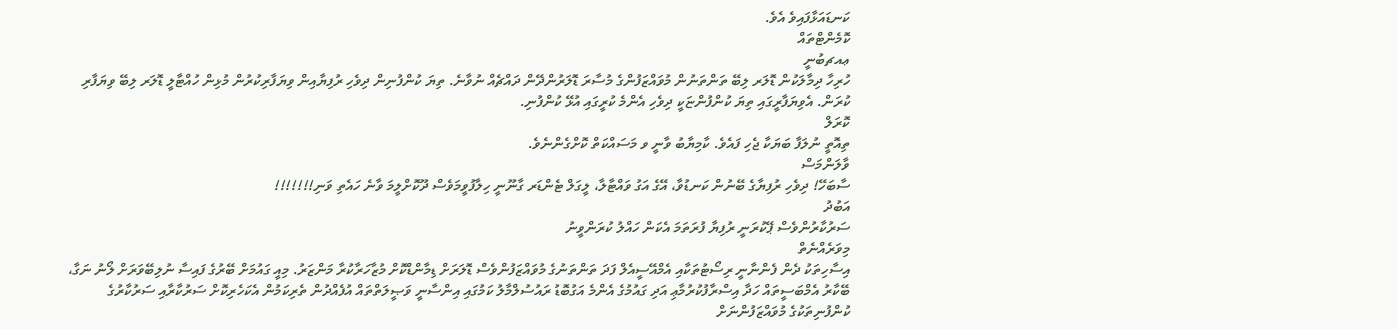ކަނޑައަޅާފައިވެ އެވެ.
ކޮމެންޓްތައް
ޢއޗބުނީ
ހުރިހާ ދިމާލަކުން ޑޮލަރ ލިބޭ ތަންތަނުން މުވައްޒަފުންގެ މުސާރަ ޑޮލަރުންދޭން ދައްޗެއް ނުވާނެ. ތިޔަ ކުންފުނިން ދިވެހި ރުފިޔާއިން ވިޔަފާރިކުރުން މުޅިން ހުއްޓާލީ ޑޮލަރ ލިބޭ ވިޔަފާރި ކުރަން. އެވިޔަފާރީގައި ތިޔަ ކުންފުންޏަކީ ދިވެހި އެންމެ ކުރީގައި އުޅޭ ކުންފުނި.
ކޮރަލް
ތިއޮތީ ނުލަފާ ބަޔަކާ ޖެހި ފައެވެ. ކާމިޔާބު ވާނީ ވ މަސައްކަތް ކޮށްގެންނެވެ.
ވާލަންމަސް
ސާބަހޭ! ދިވެހި ރުފިޔާގެ ބޭނުން ކަނޑުވާ، އޭގެ އަގު ވައްޓާލާ، ލީގަލް ޓެންޑަރ ގާނޫނީ ހިލާފުވީމަވެސް ދޫކޮށްލީމަ ވާނެ ހައެތި ވަނި!!!!!!!
އަބުދު
ސަރުކާރުންވެސް ޕޭކުރަނީ ރުފިޔާ ފުރަތަމަ އެކަން ހައްލު ކުރަންވީނު
މިވަރެއްނެތް
އިސާހިތަކު ދެން ފެންނާނީ ރިސޯޓުތަކާއި އެމްއޭސީއެލް ފަދަ ތަންތަނުގެ މުވައްޒަފުންވެސް ޑޮލަރަށް ޑިމާންޑްކޮށް މުޒާހަރާކުރާ މަންޒަރު. މިއީ ގައުމަށް ބޭރުގެ ފައިސާ ނުލިބޭވަރަށް ލޯނު ނަގާ، ބޭކާރު އެމްބަސީތައް ހަދާ އިސްރާފުކުރުމާޢި އަދި ގައުމުގެ އެންމެ އަގުބޮޑު ރައުސުލްމާލު ކަމުގައި އިންސާނީ ވަޞީލަތްތައް އުފެއްދުން ތެރިކަމުން އެކަހެރިކޮށް ސަރުކާރާއި ސަރުކާރުގެ ކުންފުނިތަކުގެ މުވައްޒަފުންނަށް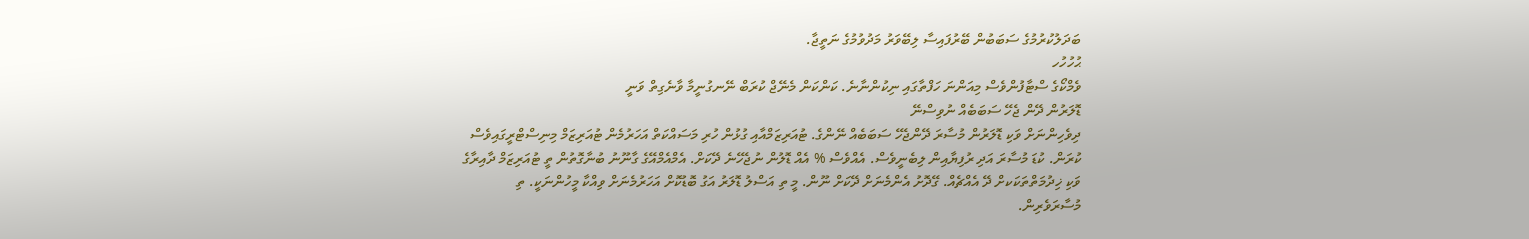ބަދަލުކުރުމުގެ ސަބަބުން ބޭރުފައިސާ ލިބޭވަރު މަދުވުމުގެ ނަތީޖާ.
ޙުހުހުހ
ވެމްކޯގެ ސްޓާފުންވެސް މިއަންނަ ހަފްތާގައި ނިކުންނާނެ. ކަންކަން މެނޭޖް ކުރަބް ނޭނގުނީމާ ވާނެގިތް ވަނީ
ޑޮލަރުން ދޭން ޖެހޭ ސަބަބެއް ނުވިސްނޭ
ދިވެހިންނަށް ވަކި ޑޮލަރުން މުސާރަ ދޭންޖެހޭ ސަބަބެއް ނޭންގެ. ޓުއަރިޒަމްއާއި ގުޅުން ހުރި މަސައްކަތް އަހަރުމެން ޓުއަރިޒަމް މިނިސްޓްރީގައިވެސް ކުރަން. ކުޑަ މުސާރަ އަދި ރުފިޔާއިން ލިބެނީވެސް. އެއްވެސް % އެއް ޑޮލުން ނުޖެހޭނެ ދޭކަށް. އެމްއެމްއޭގެ ގާނޫނު ބުނާގޮތުން ތީ ޓުއަރިޒަމް ދާއިރާގެ ވަކި ޚިދުމަތްތަކަކށް ދޭ އެއްޗެއް. ގޭދޮށު އެންމެނަށް ދޭކަށް ނޫން. މީ ތި އަސްލު ޑޮލަރު އަގު ބޮޑުކޮށް އަހަރުމެނަށް ވިއްކާ މީހުންނަކީ. ތި މުސާރަވެރިން.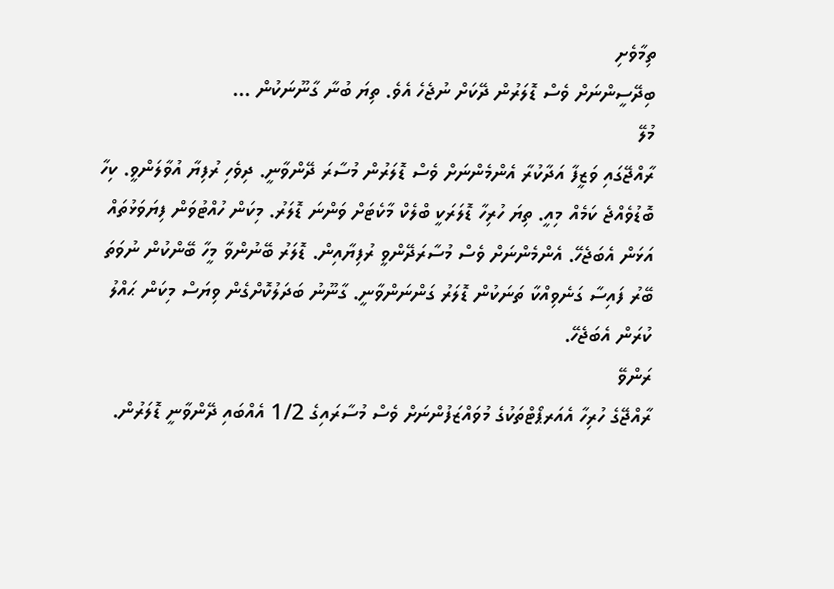ތިމާވެށި
ބިދޭސީންނަށް ވެސް ޑޮލަރުން ދޭކަށް ނުޖެހެ އެވެ. ތިޔަ ބުނާ ގާނޫނަކުން ...
މުލޭ
ރާއްޖޭގައި ވަޒީފާ އަދާކުރާ އެންމެންނަށް ވެސް ޑޮލަރުން މުސާރަ ދޭންވާނީ. ދިވެހި ރުފިޔާ އުވާލަންވީ. ކިހާ ބޮޑުވެއްޖެ ކަމެއް މިއީ. ތިޔަ ހުރިހާ ޑޮލަރަކީ ބްލެކް މާކެޓަށް ވަންނަ ޑޮލަރު. މިކަން ހުއްޓުވަން ފިޔަވަޅުތައް އަޅަން އެބަޖެހޭ. އެންމެންނަށް ވެސް މުސާރަދޭންވީ ރުފިޔާއިން. ޑޮލަރު ބޭނުންވާ މީހާ ބޭންކުން ނުވަތަ ބޭރު ފައިސާ ގަނެވިއްކާ ތަނަކުން ޑޮލަރު ގަންނަންވާނީ. ގާނޫނު ބަދަލުކޮށްގެން ވިޔަސް މިކަން ޙައްލު ކުރަން އެބަޖެހޭ.
ރަންވޭ
ރާއްޖޭގެ ހުރިހާ އެއަރޕޯޓްތަކުގެ މުވައްޒަފުންނަށް ވެސް މުސާރައިގެ 1/2 އެއްބައި ދޭންވާނީ ޑޮލަރުން.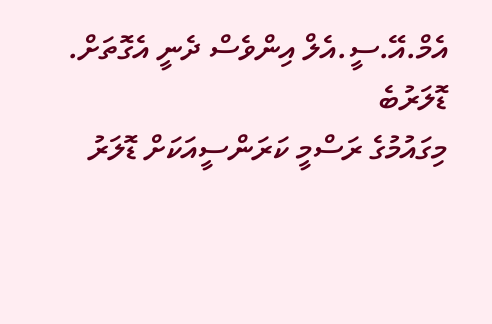އެމް.އޭ.ސީ.އެލް އިންވެސް ދެނީ އެގޮތަށް.
ޑޮލަރުބެ
މިގައުމުގެ ރަސްމީ ކަރަންސީއަކަށް ޑޮލަރު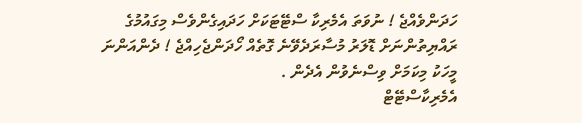ހަދަންވެއްޖެ ! ނުވަތަ އެމެރިކާ ސްޓޭޓަކަށް ހަދައިގެންވެސް މިގައުމުގެ ރައްޔިތުންނަށް ޑޮލަރު މުސާރަދެވޭނެ ގޮތެއް ހޯދަންޖެހިއްޖެ ! ދެންއަންނަ މީހަކު މިކަމަށް ވިސްނެވުން އެދެން .
އެމެރިކާސްޓޭޓް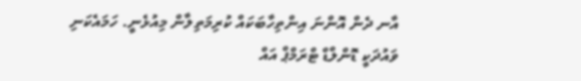އާނ ދެން އޮންނަ އިންތިހާބަކައް ކުރިމަތިލާން މިއުޅެނީ. ހަމައެކަނި ވައުދަކީ ޑޮންލްޑް ޓްރަމްޕް އައް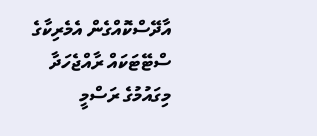އާދޭސްކޮއްގެން އެމެރިކާގެ ސްޓޭޓަކައް ރާއްޖެހަދާ މިގައުމުގެ ރަސްމީ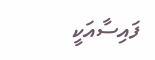ފައިސާއަކީ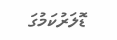ޑޮލަރުކަމުގަ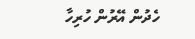ހެދުން އޭރުން ހުރިހާ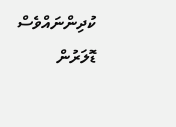ކުދިންނައްވެސް ޑޮލަރުން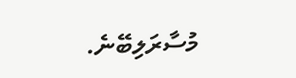މުސާރަލިބޭނެ.